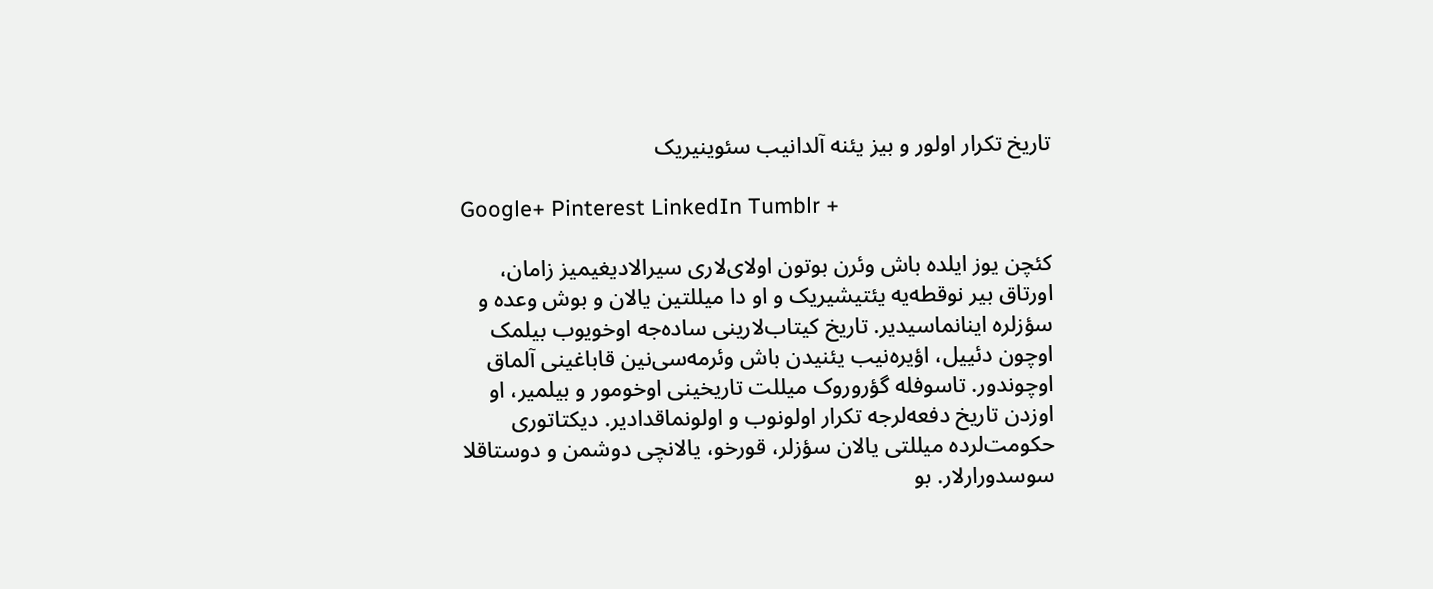تاریخ تکرار اولور و بیز یئنه آلدانیب سئوینیریک

Google+ Pinterest LinkedIn Tumblr +

کئچن یوز ایلده باش وئرن بوتون اولای‌لاری سیرالادیغیمیز زامان، اورتاق بیر نوقطه‌یه یئتیشیریک و او دا میللتین یالان و بوش وعده و سؤزلره اینانماسیدیر. تاریخ کیتاب‌لارینی ساده‌جه اوخویوب بیلمک اوچون دئییل، اؤیره‌نیب یئنیدن باش وئرمه‌سی‌نین قاباغینی آلماق‌ اوچوندور. تاسوفله گؤروروک میللت تاریخینی اوخومور و بیلمیر، او اوزدن تاریخ دفعه‌لرجه تکرار اولونوب و اولونماقدادیر. دیکتاتوری حکومت‌لرده میللتی یالان سؤزلر، قورخو، یالانچی دوشمن و دوستاقلا سوسدورارلار. بو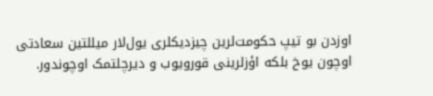اوزدن بو تیپ حکومت‌لرین چیزدیکلری یول‌لار میللتین سعادتی اوچون یوخ بلکه اؤزلرینی قورویوب و دیرچلتمک اوچوندور.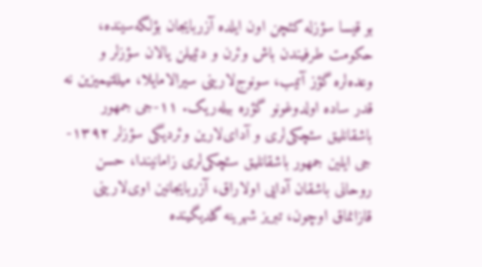بو قیسا سؤزله کئچن اون ایلده آزربایجان بؤلگه‌سینده، حکومت طرفیندن باش وئرن و دئییلن یالان سؤزلر و وعده‌لره گؤز آتیب، سونوج‌لارینی سیرالامایلا، میللتیمیزین نه قدر ساده اولدوغونو گؤره بیله‌ریک. ۱۱-جی جمهور باشقانلیق سئچکی‌لری و آدای‌لارین وئردیگی سؤزلر ۱۳۹۲- جی ایلین‌ جمهور باشقانلیق سئچکی‌لری زامانیندا، حسن روحانی باشقان آدایی اولاراق، آزربایجانین اوی‌لارینی قازانماق اوچون، تبریز شهرینه گلدیگینده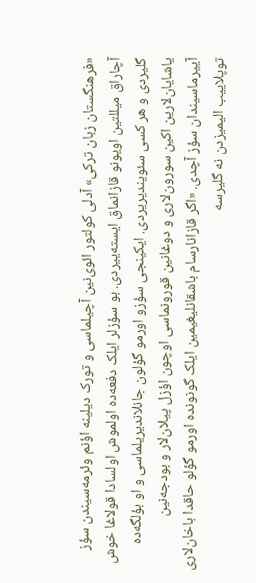«فرهنگستان زبان ترکی» آدلی کولتور ائوی‌نین آچیلماسی و تورک دیلینه اؤنم وئرمه‌سیندن سؤز آچاراق میللتین اویونو قازانماق ایسته‌ییردی. بو سؤزلر ایلک دفعه‌ده اولموش اولسادا قولاغا خوش گلیردی و هر کسی سئویندیریردی. ایکینجی سؤزو اورمو گؤلون جانلاندیریلماسی و او بؤلگه‌ده یاشایان‌لارین اکین سورون‌لاری و دوغانین قورونماسی اوچون اؤزل پیلان‌لار و بودجه‌نین آییرماسیندان سؤز آچدی. «اگر قازانارسام باشقانلیغیمین ایلک گونونده اورمو گؤلو حاقدا ‌باخان‌لاری توپلاییب الیمیزدن نه گلیرسه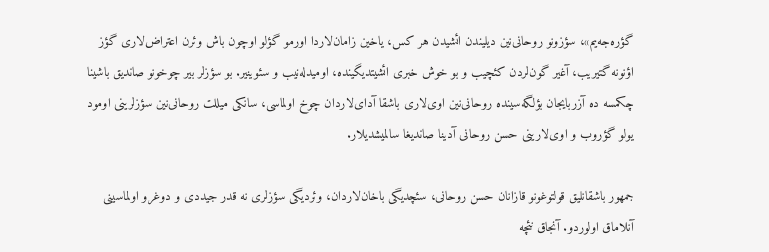گؤره‌جه‌یم»، سؤزونو روحانی‌نین دیلیندن ائشیدن هر کس، یاخین زامان‌لاردا اورمو گؤلو اوچون باش وئرن اعتراض‌لاری گؤز اؤنونه گتیریب، آغیر گون‌لردن کئچیب و بو خوش خبری ائشیتدیگینده، اومیدله‌نیب و سئوینیر. بو سؤزلر بیر چوخونو صاندیق باشینا چکمسه‌ ده آزربایجان بؤلگه‌سینده روحانی‌نین اوی‌لاری باشقا آدای‌لاردان چوخ اولماسی، سانکی میللت روحانی‌نین سؤزلرینی اومود یولو گؤروب و اوی‌لارینی حسن روحانی‌ آدینا صاندیغا سالمیشدیلار.

جمهور باشقانلیق قولتوغونو قازانان حسن روحانی، سئچدیگی ‌باخان‌لاردان، وئردیگی سؤزلری نه قدر جیددی‌ و دوغرو اولماسینی آنلاماق اولوردو. آنجاق نئچه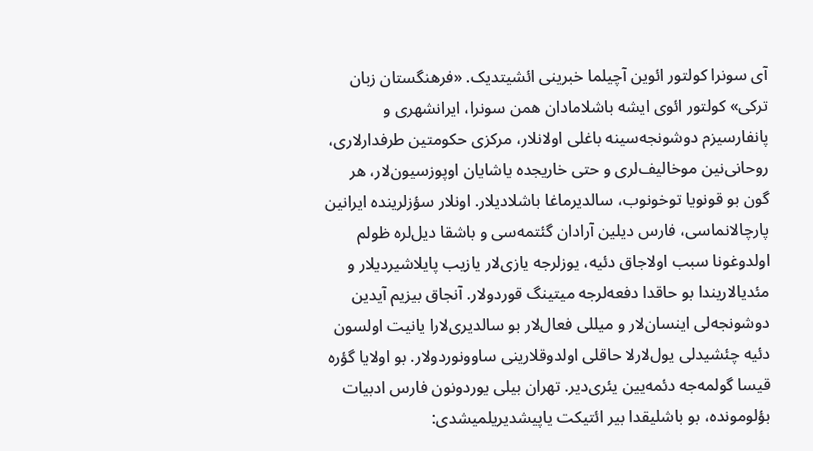آی سونرا کولتور ائوین آچیلما خبرینی ائشیتدیک. «فرهنگستان زبان ترکی» کولتور ائوی ایشه باشلامادان همن سونرا، ایرانشهری و پانفارسیزم دوشونجه‌سینه باغلی اولانلار، مرکزی حکومتین طرفدارلاری، روحانی‌نین موخالیف‌لری و حتی خاریجده یاشایان اوپوزسیون‌لار، هر گون بو قونویا توخونوب، سالدیرماغا باشلادیلار. اونلار سؤزلرینده ایرانین پارچالانماسی، فارس دیلین آرادان گئتمه‌سی و باشقا دیل‌لره ظولم اولدوغونا سبب اولاجاق دئیه، یوزلرجه یازی‌لار یازیب پایلاشیردیلار و مئدیالاریندا بو حاقدا دفعه‌لرجه میتینگ قوردولار. آنجاق بیزیم آیدین دوشونجه‌لی اینسان‌لار و میللی فعال‌لار بو سالدیری‌لارا یانیت اولسون دئیه چئشیدلی یول‌لارلا حاقلی اولدوقلارینی ساوونوردولار. بو اولایا گؤره قیسا گولمه‌جه دئمه‌یین یئری‌دیر. تهران بیلی یوردونون فارس ادبیات بؤلومونده، بو باشلیقدا بیر ائتیکت یاپیشدیریلمیشدی: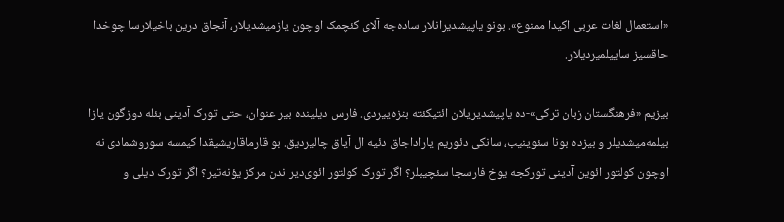«استعمال لغات عربی اکیدا ممنوع». بونو یاپیشدیرانلار ساده‌جه آلای کئچمک اوچون یازمیشدیلار، آنجاق درین باخیلارسا چوخدا حاقسیز ساییلمیردیلار.

بیزیم «فرهنگستان زبان ترکی»-ده یاپیشدیریلان ائتیکئته بنزه‌ییردی. فارس دیلینده بیر عنوان، حتی تورک آدینی بئله دوزگون یازا بیلمه‌میشدیلر و بیزده بونا سئوینیب، سانکی دئوریم یاراداجاق دئیه ال آیاق چالیردیق. بو قارماقاریشیقدا کیمسه سوروشمادی نه اوچون کولتور ائوین آدینی تورکجه یوخ فارسجا سئچیبلر؟ اگر تورک کولتور ائوی‌دیر ندن مرکز یؤنه‌تیر؟ اگر تورک دیلی و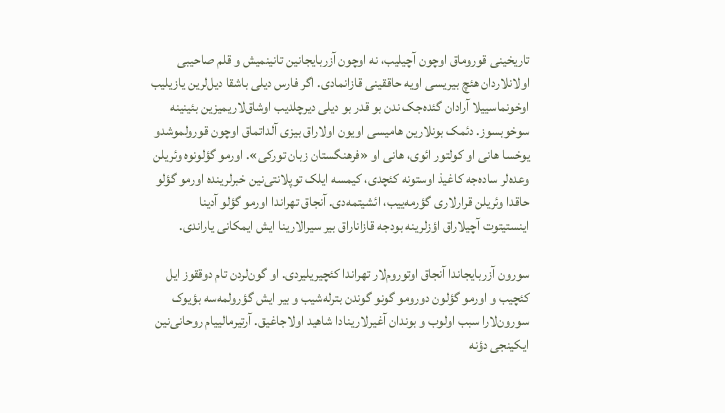تاریخینی قوروماق اوچون آچیلیب، نه اوچون آزربایجانین تانینمیش و قلم صاحیبی اولانلاردان هئچ بیریسی اویه حاققینی قازانمادی. اگر فارس دیلی باشقا دیل‌لرین یازیلیب اوخونماسییلا آرادان گئده‌جک ندن بو قدر بو دیلی دیرچلدیب اوشاق‌لاریمیزین بئینینه سوخوبسوز. دئمک بونلارین هامیسی اویون اولاراق بیزی آلداتماق اوچون‌ قورولموشدو یوخسا هانی او کولتور ائوی، هانی او «فرهنگستان زبان تورکی». اورمو گؤلونوه وئریلن وعده‌لر ساده‌جه کاغیذ اوستونه کئچدی، کیمسه ایلک توپلانتی‌نین خبرلرینده اورمو گؤلو حاقدا وئریلن قرارلاری گؤرمه‌ییب، ائشیتمه‌دی. آنجاق تهراندا اورمو گؤلو آدینا اینستیتوت آچیلاراق اؤزلرینه بودجه قازاناراق بیر سیرالارینا ایش ایمکانی یاراندی.

سورون آزربایجاندا آنجاق اوتوروم‌لار تهراندا کئچیریلیردی. او گون‌لردن تام دوققوز ایل کئچیب و اورمو گؤلون دورومو گونو گوندن بترله‌شیب و بیر ایش گؤرولمه‌سه بؤیوک سورون‌لارا سبب اولوب و بوندان آغیرلارینادا شاهید اولاجاغیق. آرتیرمالییام روحا‌نی‌نین ایکینجی دؤنه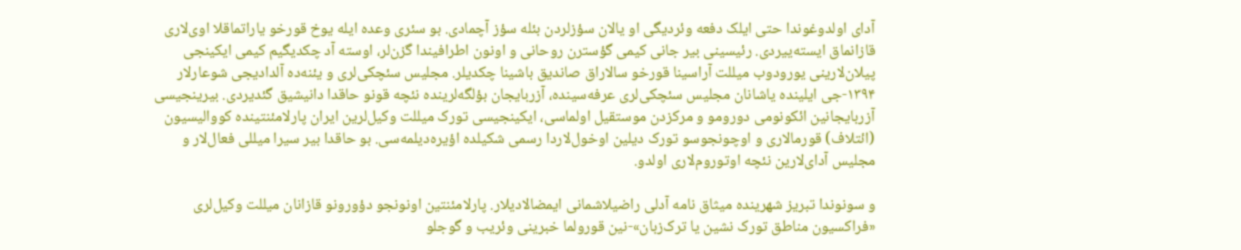آدای اولدوغوندا حتی ایلک دفعه وئردیگی او یالان سؤزلردن بئله سؤز آچمادی. بو سئری وعده‌ ایله یوخ قورخو یاراتماقلا اوی‌لاری قازانماق ایسته‌ییردی. رئیسینی بیر جانی کیمی گؤسترن روحانی و اونون اطرافیندا گزن‌لر، اوسته آد چکدیگیم کیمی ایکینجی پیلان‌لارینی یورودوب میللت آراسینا قورخو سالاراق صاندیق باشینا چکدیلر. مجلیس سئچکی‌لری و یئنه‌ده آلدادیجی شوعارلار ۱۳۹۴-جی ایلینده یاشانان مجلیس سئچکی‌لری عرفه‌سینده، آزربایجان بؤلگه‌لرینده نئچه قونو حاقدا دانیشیق گئدیردی. بیرینجیسی آزربایجانین ائکونومی دورومو و مرکزدن موستقیل اولماسی، ایکینجیسی تورک میللت وکیل‌لرین ایران پارلامئنتینده کووالیسیون (ائتلاف) قورمالاری و اوچونجوسو تورک دیلین اوخول‌لاردا رسمی شکیلده اؤیره‌دیلمه‌سی. بو حاقدا بیر سیرا میللی فعال‌لار و مجلیس آدای‌لارین نئچه اوتوروم‌لاری اولدو.

و سونوندا تبریز شهرینده میثاق نامه آدلی راضیلاشمانی ایمضالادیلار. پارلامئنتین اونونجو دؤورونو قازانان میللت وکیل‌لری «فراکسیون مناطق تورک نشین یا ترک‌زبان»-نین قورولما خبرینی وئریب و گوجلو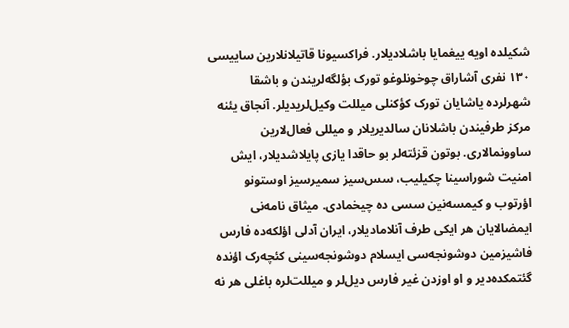شکیلده اویه ییغمایا باشلادیلار. فراکسیونا قاتیلانلارین ساییسی ۱۳۰ نفری آشاراق چوخونلوغو تورک بؤلگه‌لریندن و باشقا شهرلرده یاشایان تورک کؤکنلی میللت وکیل‌لریدیلر. آنجاق یئنه مرکز طرفیندن باشلانان سالدیریلار و میللی فعال‌لارین ساوونمالاری. بوتون قزئته‌لر بو حاقدا یازی پایلاشدیلار، ایش امنیت شوراسینا چکیلیب، سس‌سیز سمیرسیز اوستونو اؤرتوب و کیمسه‌نین سسی‌ ده چیخمادی. میثاق نامه‌نی ایمضالایان هر ایکی طرف آنلامادیلار، ایران آدلی اؤلکه‌ده فارس فاشیزمین دوشونجه‌سی ایسلام دوشونجه‌سینی کئچه‌رک اؤنده گئتمکده‌دیر و او اوزدن غیر فارس دیل‌لر و میللت‌لره باغلی هر نه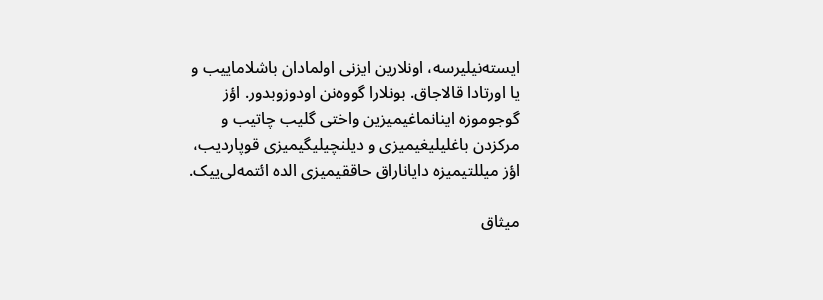ایسته‌نیلیرسه، اونلارین ایزنی اولمادان باشلاماییب و یا اورتادا قالاجاق. بونلارا گووه‌نن اودوزوبدور. اؤز گوجوموزه اینانماغیمیزین واختی گلیب چاتیب و مرکزدن باغلیلیغیمیزی و دیلنچیلیگیمیزی قوپاردیب، اؤز میللتیمیزه دایاناراق حاققیمیزی الده ائتمه‌لی‌ییک.

میثاق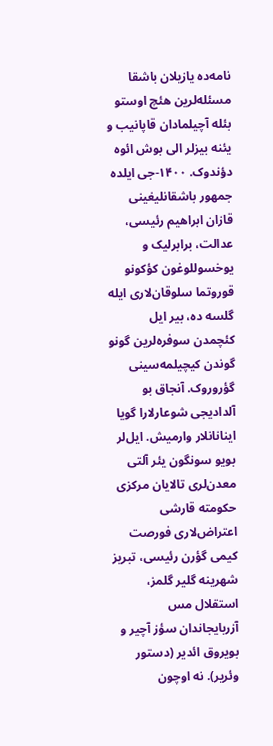نامه‌ده یازیلان باشقا مسئله‌لرین هئچ اوستو بئله آچیلمادان قاپانیب و یئنه بیزلر الی بوش ائوه دؤندوک. ۱۴۰۰-جی ایلده جمهور باشقانلیغینی قازان ابراهیم رئیسی، عدالت، برابرلیک و یوخسوللوغون کؤکونو قوروتما سلوقان‌لاری ایله گلسه ده، بیر ایل کئچمدن سوفره‌لرین گونو گوندن کیچیلمه‌سینی گؤروروک. آنجاق بو آلدادیجی شوعارلارا گویا اینانانلار وارمیش. ایل‌لر بویو سونگون یئر آلتی معدن‌لری تالایان مرکزی حکومته قارشی اعتراض‌لاری فورصت کیمی گؤرن رئیسی، تبریز شهرینه گلیر گلمز، استقلال مس آزربایجاندان سؤز آچیر و بویروق ائدیر (دستور وئریر). نه اوچون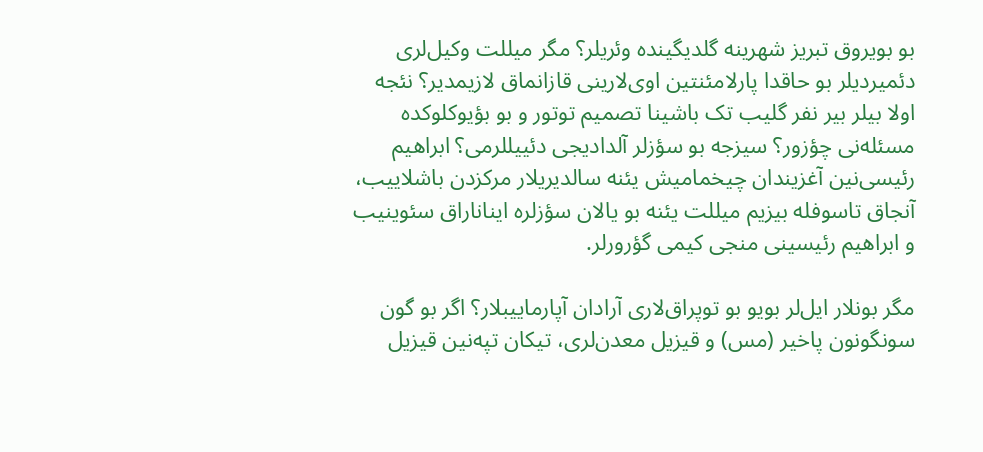بو بویروق تبریز شهرینه گلدیگینده وئریلر؟ مگر میللت وکیل‌لری دئمیردیلر بو حاقدا پارلامئنتین اوی‌لارینی قازانماق لازیمدیر؟ نئجه اولا بیلر بیر نفر گلیب تک باشینا تصمیم توتور و بو بؤیوکلوکده مسئله‌نی چؤزور؟ سیزجه بو سؤزلر آلدادیجی دئییللرمی؟ ابراهیم رئیسی‌نین آغزیندان چیخمامیش یئنه سالدیریلار مرکزدن باشلاییب، آنجاق تاسوفله بیزیم میللت یئنه بو یالان سؤزلره ایناناراق سئوینیب و ابراهیم رئیسینی منجی کیمی گؤرورلر.

مگر بونلار ایل‌لر بویو بو توپراق‌لاری آرادان آپارماییبلار؟ اگر بو گون سونگونون پاخیر (مس) و قیزیل معدن‌لری، تیکان تپه‌نین قیزیل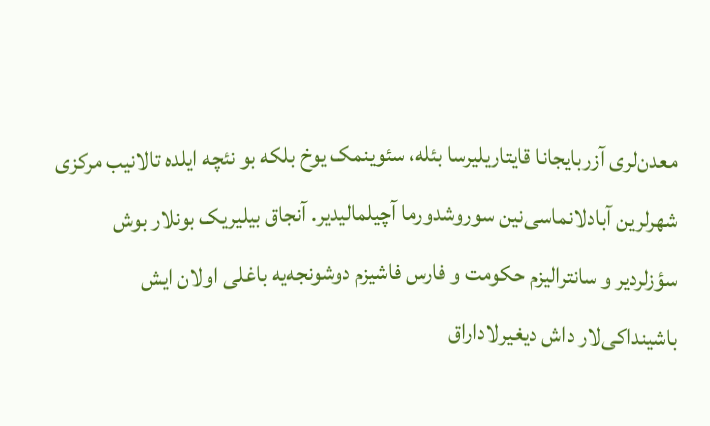معدن‌لری آزربایجانا قایتاریلیرسا بئله، سئوینمک یوخ بلکه بو نئچه ایلده تالانیب مرکزی شهرلرین آبادلانماسی‌نین سوروشدورما آچیلمالیدیر. آنجاق بیلیریک بونلار بوش سؤزلردیر و سانترالیزم حکومت و فارس فاشیزم دوشونجه‌یه باغلی اولان ایش باشینداکی‌لار داش دیغیرلاداراق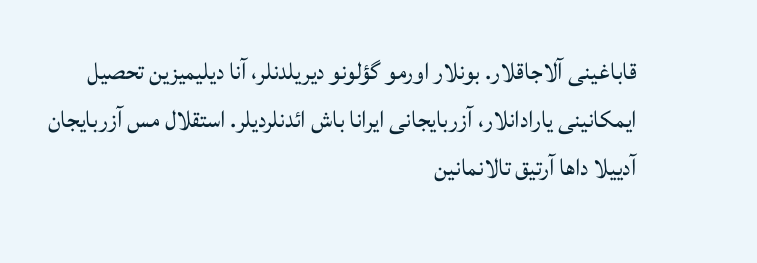قاباغینی آلاجاقلار. بونلار اورمو گؤلونو دیریلدنلر، آنا دیلیمیزین تحصیل ایمکانینی یارادانلار، آزربایجانی ایرانا باش ائدنلردیلر. استقلال مس آزربایجان آدییلا داها آرتیق تالانمانین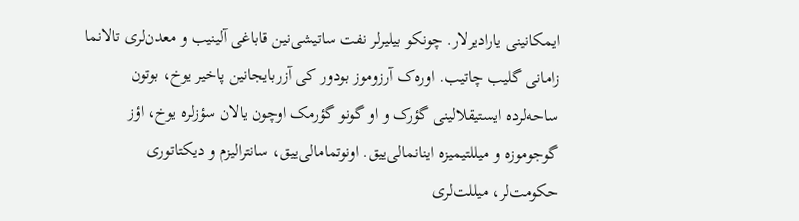ایمکانینی یارادیرلار. چونکو بیلیرلر نفت ساتیشی‌نین قاباغی آلینیب و معدن‌لری تالانما زامانی گلیب چاتیب. اوره‌ک آرزوموز بودور کی آزربایجانین پاخیر یوخ، بوتون ساحه‌لرده ایستیقلالینی گؤرک و او گونو گؤرمک اوچون یالان سؤزلره یوخ، اؤز گوجوموزه و میللتیمیزه اینانمالی‌ییق. اونوتمامالی‌ییق، سانترالیزم و دیکتاتوری حکومت‌لر، میللت‌لری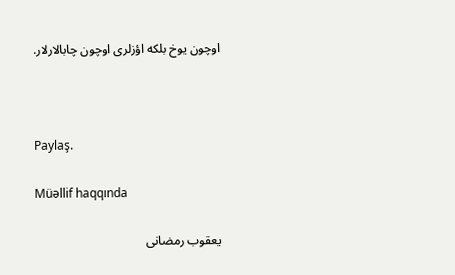اوچون یوخ بلکه اؤزلری اوچون چابالارلار.



Paylaş.

Müəllif haqqında

یعقوب رمضانی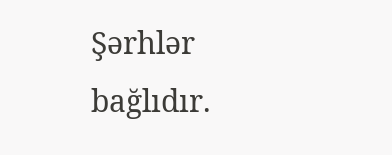Şərhlər bağlıdır.